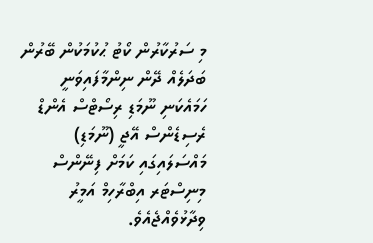މި ސަރުކާރުން ކޯޓު ޙުކުމަކުން ބޭރުން ބަދަލެއް ދޭން ނިންމާފައިވަނީ ހަމައެކަނި ނޫމަޑި ރިސޯޓްސް އެންޑް ރެސިޑެންސް އޭޖީ (ނޫމަޑި) މައްސަލައިގައި ކަމަށް ފިނޭންސް މިނިސްޓަރ އިބްރާހިމް އަމީރު ވިދާޅުވެއްޖެއެވެ.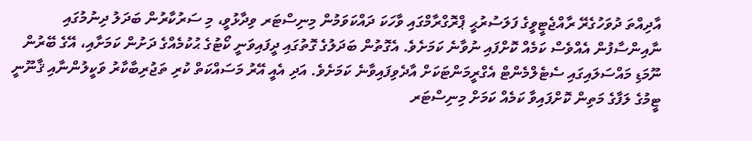އާދިއްތަ ދުވަހުގެރޭ ރާއްޖެޓީވީގެ ފަލަސުރުޙީ ޕްރޮގްރާމްގައި ވާހަކަ ދައްކަވަމުން މިނިސްޓަރ ވިދާޅުވީ، މި ސަރުކާރުން ބަދަލު ދިނުމުގައި ނާއިންސާފުން އެއްވެސް ކަމެއް ކޮށްފައި ނުވާނެ ކަމަށެވެ. އެގޮތުން ބަދަލުގެ ގޮތުގައި ދީފައިވަނީ ކޯޓުގެ ޙުކުމެއްގެ ދަށުން ކަމަށާއި، އޭގެ ބޭރުން ނޫމަޑި މައްސަލައިގައި ސެޓެލްމެންޓް އެގްރީމަންޓަކަށް އާދެވިފައިވާނެ ކަމަށެވެ. އަދި އެއީ އޭރު މަސައްކަތް ކުރި ތަޖުރިބާކާރު ވަކީލުންނާއި ޤާނޫނީ ޓީމުގެ ލަފާގެ މަތިން ކޮށްފައިވާ ކަމެއް ކަމަށް މިނިސްޓަރ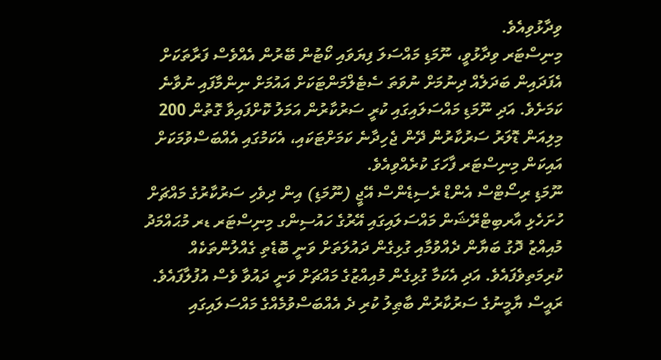ވިދާޅުވިއެވެ.
މިނިސްޓަރ ވިދާޅުވީ، ނޫމަޑި މައްސަލަ ފިޔަވައި ކޯޓުން ބޭރުން އެއްވެސް ފަރާތަކަށް އެފަދައިން ބަދަލެއް ދިނުމަށް ނުވަތަ ސެޓެލްމަންޓަކަށް އައުމަށް ނިންމާފައި ނުވާނެ ކަމަށެވެ. އަދި ނޫމަޑި މައްސަލައިގައި ކުރީ ސަރުކާރުން އަމަލު ކޮށްފައިވާ ގޮތުން 200 މިލިއަން ޑޮލަރު ސަރުކާރުން ދޭން ޖެހިދާނެ ކަމަށްޓަކައި، އެކަމުގައި އެއްބަސްވުމަކަށް އައިކަން މިނިސްޓަރ ފާހަގަ ކުރެއްވިއެވެ.
ނޫމަޑި ރިސޯޓްސް އެންޑް ރެސިޑެންސް އޭޖީ (ނޫމަޑި) އިން ދިވެހި ސަރުކާރުގެ މައްޗަށް ހުށަހެޅި އާރބިޓްރޭޝަން މައްސަލައިގައި އޭރުގެ ހައުސިންގ މިނިސްޓަރ ޑރ މުޙައްމަދު މުއިއްޒު ދޮގު ބަޔާން ދެއްވުމާއި ގުޅިގެން ދައުލަތަށް ވަނީ ބޮޑެތި ގެއްލުންތަކެއް ކުރިމަތިވެފައެވެ. އަދި އެކަމާ ގުޅިގެން މުއިއްޒުގެ މައްޗަށް ވަނީ ދައުވާ ވެސް އުފުލާފައެވެ.
ރައީސް ޔާމީނުގެ ސަރުކާރުން ބާޠިލު ކުރި ދެ އެއްބަސްވުމެއްގެ މައްސަލައިގައި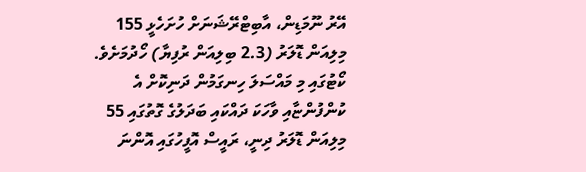އޭރު ނޫމަޑިން، އާބިޓްރޭޝަނަށް ހުށަހެޅީ 155 މިލިއަން ޑޮލަރު (2.3 ބިލިއަން ރުފިޔާ) ހޯދުމަށެވެ. ކޯޓުގައި މި މައްސަލަ ހިނގަމުން ދަނިކޮށް އެ ކުންފުންޏާއި ވާހަކަ ދައްކައި ބަދަލުގެ ގޮތުގައި 55 މިލިއަން ޑޮލަރު ދިނީ، ރައީސް އޮފީހުގައި އޮންނަ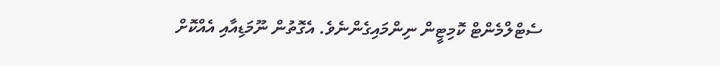ސެޓްލްމެންޓް ކޮމިޓީން ނިންމައިގެންނެވެ. އެގޮތުން ނޫމަޑިއާއި އެއްކޮށް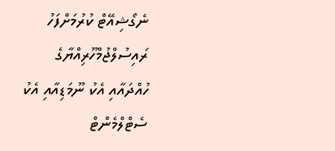ނެގޯޝިއޭޓް ކުރުމަށްފަހު ރައިސުލްޖުމްހޫރިއްޔާގެ ހުއްދައާއި އެކު ނޫމަޑިއާއި އެކު ސެޓްލްމެންޓް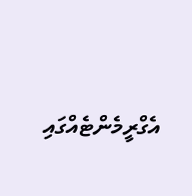އެގްރީމެންޓެއްގައި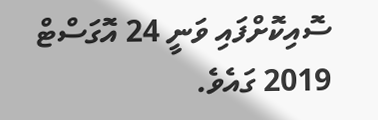ސޮއިކޮށްފައި ވަނީ 24 އޮގަސްޓް 2019 ގައެވެ.